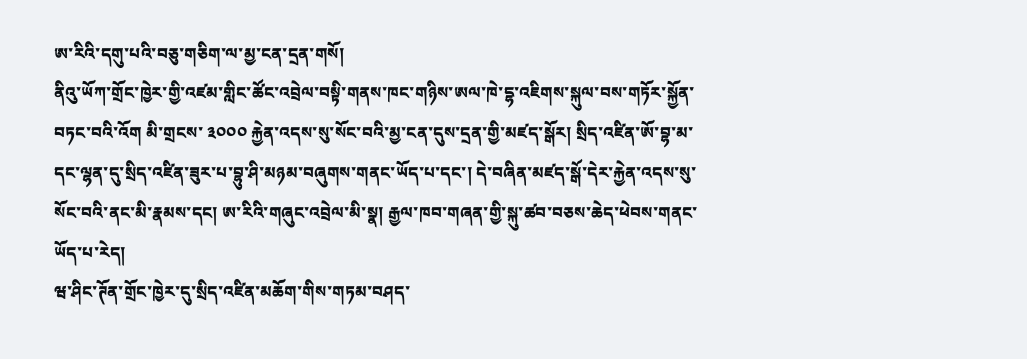ཨ་རིའི་དགུ་པའི་བཅུ་གཅིག་ལ་མྱ་ངན་དྲན་གསོ།
ནིའུ་ཡོཀ་གྲོང་ཁྱེར་གྱི་འཛམ་གླིང་ཚོང་འབྲེལ་བསྟི་གནས་ཁང་གཉིས་ཨལ་ཁེ་དྷ་འཇིགས་སྐུལ་བས་གཏོར་སྐྱོན་བཏང་བའི་འོག མི་གྲངས་ ༣༠༠༠ རྐྱེན་འདས་སུ་སོང་བའི་མྱ་ངན་དུས་དྲན་གྱི་མཛད་སྒོར། སྲིད་འཛིན་ཨོ་བྷ་མ་དང་ལྷན་དུ་སྲིད་འཛིན་ཟུར་པ་བྷུ་ཤི་མཉམ་བཞུགས་གནང་ཡོད་པ་དང་། དེ་བཞིན་མཛད་སྒོ་དེར་རྐྱེན་འདས་སུ་སོང་བའི་ནང་མི་རྣམས་དང། ཨ་རིའི་གཞུང་འབྲེལ་མི་སྣ། རྒྱལ་ཁབ་གཞན་གྱི་སྐུ་ཚབ་བཅས་ཆེད་ཕེབས་གནང་ཡོད་པ་རེད།
ཝ་ཤིང་ཊོན་གྲོང་ཁྱེར་དུ་སྲིད་འཛིན་མཆོག་གིས་གཏམ་བཤད་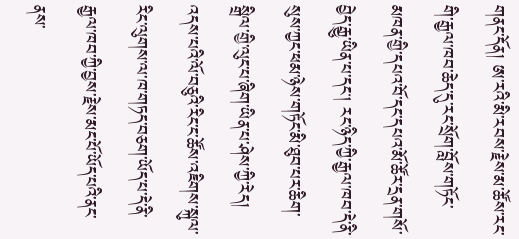གནང་དོན། ཨ་རའི་མི་རབས་རྗེས་མ་ཚོས་རང་གི་རྒྱལ་ཁབ་ཆེད་དུ་རང་སྲོག་བློས་གཏོང་མཁན་གྱི་དཔའ་བོ་དང་དཔའ་མོ་ཚོར་དྲན་གསོ་བྱེད་རྒྱུ་ཡིན་པ་དང། རང་ཉིད་ཀྱི་རྒྱལ་ཁབ་དེ་ནི་སུས་ཀྱང་ཕམ་ཉེས་གཏོང་མི་ཐུབ་པར་ཆིག་སྒྲིལ་གྱི་ལུང་པ་ཞིག་ཡིན་པ་ཤེས་ཀྱི་རེད། འདས་པའི་ལོ་བཅུའི་རིང་ང་ཚོས་འཇིགས་སྐུལ་རིང་ལུགས་ལ་ཁ་གཏད་བཅག་ཡོད་པ་དེ་ནི་རྒྱལ་ཁབ་ཀྱི་བྱས་རྗེས་མང་པོ་ཡོད་པའི་ནང་ནས་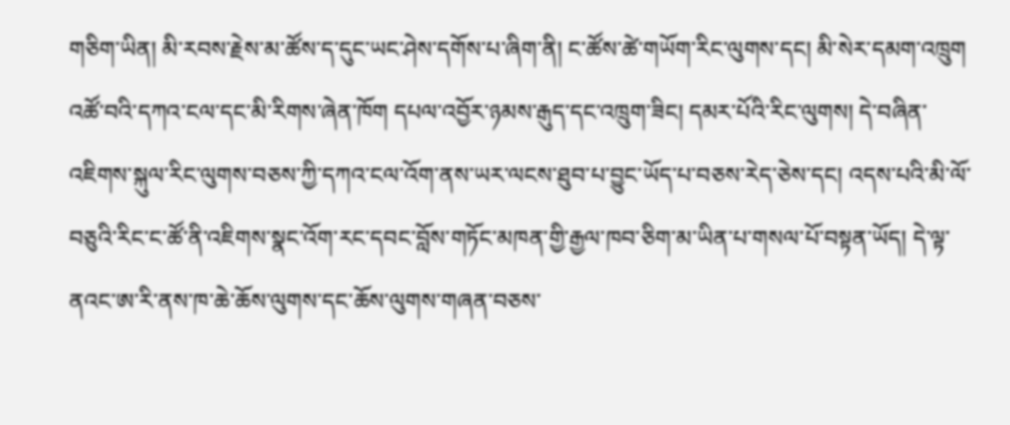གཅིག་ཡིན། མི་རབས་རྗེས་མ་ཚོས་ད་དུང་ཡང་ཤེས་དགོས་པ་ཞིག་ནི། ང་ཚོས་ཚེ་གཡོག་རིང་ལུགས་དང། མི་སེར་དམག་འཁྲུག འཚོ་བའི་དཀའ་ངལ་དང་མི་རིགས་ཞེན་ཁོག དཔལ་འབྱོར་ཉམས་རྒུད་དང་འཁྲུག་ཟིང། དམར་པོའི་རིང་ལུགས། དེ་བཞིན་འཇིགས་སྐུལ་རིང་ལུགས་བཅས་ཀྱི་དཀའ་ངལ་འོག་ནས་ཡར་ལངས་ཐུབ་པ་བྱུང་ཡོད་པ་བཅས་རེད་ཅེས་དང། འདས་པའི་མི་ལོ་བཅུའི་རིང་ང་ཚོ་ནི་འཇིགས་སྣང་འོག་རང་དབང་བློས་གཏོང་མཁན་གྱི་རྒྱལ་ཁབ་ཅིག་མ་ཡིན་པ་གསལ་པོ་བསྟན་ཡོད། དེ་ལྟ་ནའང་ཨ་རི་ནས་ཁ་ཆེ་ཆོས་ལུགས་དང་ཆོས་ལུགས་གཞན་བཅས་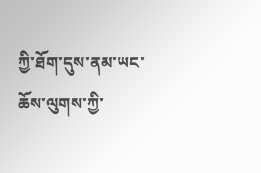ཀྱི་ཐོག་དུས་ནམ་ཡང་ཆོས་ལུགས་ཀྱི་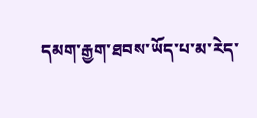དམག་རྒྱག་ཐབས་ཡོད་པ་མ་རེད་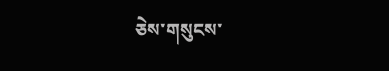ཅེས་གསུངས་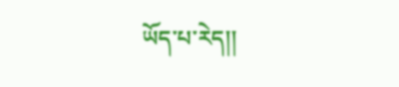ཡོད་པ་རེད།།